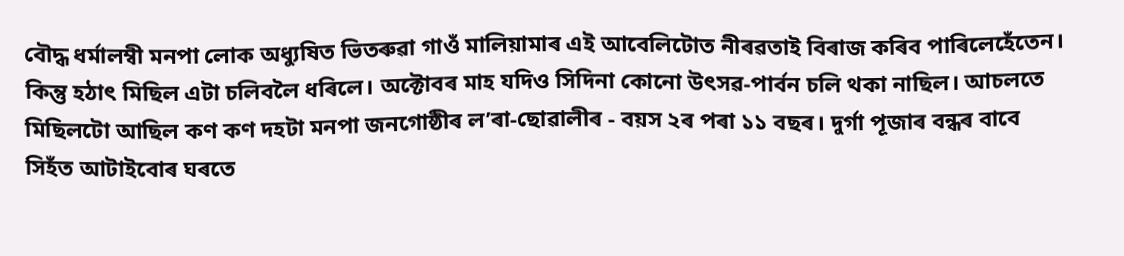বৌদ্ধ ধৰ্মালম্বী মনপা লোক অধ্যুষিত ভিতৰুৱা গাওঁ মালিয়ামাৰ এই আবেলিটোত নীৰৱতাই বিৰাজ কৰিব পাৰিলেহেঁতেন। কিন্তু হঠাৎ মিছিল এটা চলিবলৈ ধৰিলে। অক্টোবৰ মাহ যদিও সিদিনা কোনো উৎসৱ-পাৰ্বন চলি থকা নাছিল। আচলতে মিছিলটো আছিল কণ কণ দহটা মনপা জনগোষ্ঠীৰ ল’ৰা-ছোৱালীৰ - বয়স ২ৰ পৰা ১১ বছৰ। দুৰ্গা পূজাৰ বন্ধৰ বাবে সিহঁত আটাইবোৰ ঘৰতে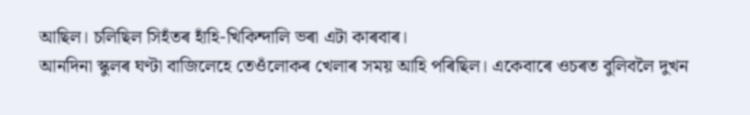আছিল। চলিছিল সিহঁতৰ হাঁহি-খিকিন্দালি ভৰা এটা কাৰবাৰ।
আনদিনা স্কুলৰ ঘণ্টা বাজিলেহে তেওঁলোকৰ খেলাৰ সময় আহি পৰিছিল। একেবাৰে ওচৰত বুলিবলৈ দুখন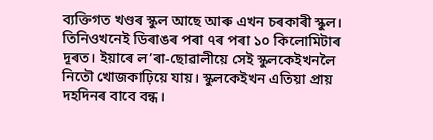ব্যক্তিগত খণ্ডৰ স্কুল আছে আৰু এখন চৰকাৰী স্কুল। তিনিওখনেই ডিৰাঙৰ পৰা ৭ৰ পৰা ১০ কিলোমিটাৰ দূৰত। ইয়াৰে ল’ৰা-ছোৱালীয়ে সেই স্কুলকেইখনলৈ নিতৌ খোজকাঢ়িয়ে যায়। স্কুলকেইখন এতিয়া প্ৰায় দহদিনৰ বাবে বন্ধ।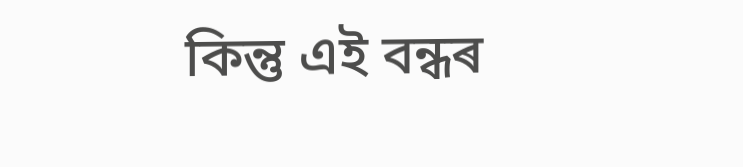কিন্তু এই বন্ধৰ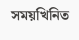সময়খিনিত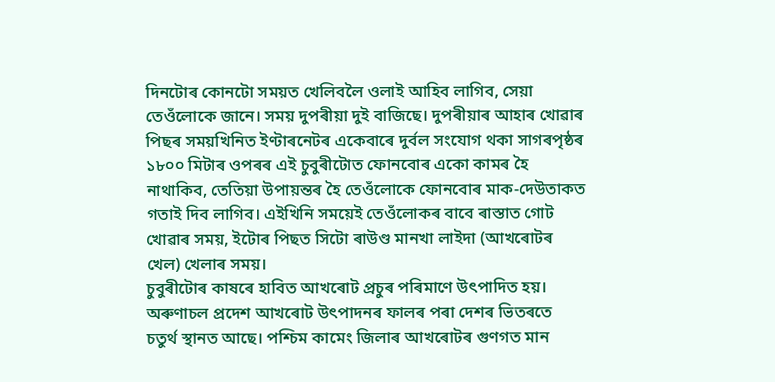দিনটোৰ কোনটো সময়ত খেলিবলৈ ওলাই আহিব লাগিব, সেয়া তেওঁলোকে জানে। সময় দুপৰীয়া দুই বাজিছে। দুপৰীয়াৰ আহাৰ খোৱাৰ পিছৰ সময়খিনিত ইণ্টাৰনেটৰ একেবাৰে দুৰ্বল সংযোগ থকা সাগৰপৃষ্ঠৰ ১৮০০ মিটাৰ ওপৰৰ এই চুবুৰীটোত ফোনবোৰ একো কামৰ হৈ নাথাকিব, তেতিয়া উপায়ন্তৰ হৈ তেওঁলোকে ফোনবোৰ মাক-দেউতাকত গতাই দিব লাগিব। এইখিনি সময়েই তেওঁলোকৰ বাবে ৰাস্তাত গোট খোৱাৰ সময়, ইটোৰ পিছত সিটো ৰাউণ্ড মানখা লাইদা (আখৰোটৰ খেল) খেলাৰ সময়।
চুবুৰীটোৰ কাষৰে হাবিত আখৰোট প্ৰচুৰ পৰিমাণে উৎপাদিত হয়। অৰুণাচল প্ৰদেশ আখৰোট উৎপাদনৰ ফালৰ পৰা দেশৰ ভিতৰতে চতুৰ্থ স্থানত আছে। পশ্চিম কামেং জিলাৰ আখৰোটৰ গুণগত মান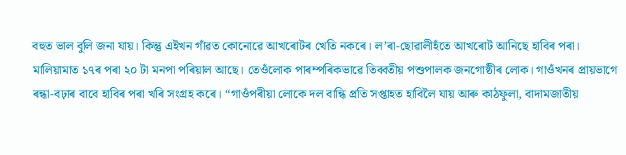বহুত ভাল বুলি জনা যায়। কিন্তু এইখন গাঁৱত কোনোৱে আখৰোটৰ খেতি নকৰে। ল’ৰা-ছোৱালীহঁতে আখৰোট আনিছে হাবিৰ পৰা। মালিয়ামাত ১৭ৰ পৰা ২০ টা মনপা পৰিয়াল আছে। তেওঁলোক পাৰম্পৰিকভাৱে তিব্বতীয় পশুপালক জনগোষ্ঠীৰ লোক। গাওঁখনৰ প্ৰায়ভাগে ৰন্ধা-বঢ়াৰ বাবে হাবিৰ পৰা খৰি সংগ্ৰহ কৰে। “গাওঁপৰীয়া লোকে দল বান্ধি প্ৰতি সপ্তাহত হাবিলৈ যায় আৰু কাঠফুলা, বাদামজাতীয়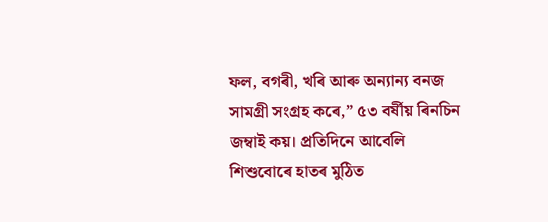ফল, বগৰী, খৰি আৰু অন্যান্য বনজ সামগ্ৰী সংগ্ৰহ কৰে,” ৫৩ বৰ্ষীয় ৰিনচিন জম্বাই কয়। প্ৰতিদিনে আবেলি শিশুবোৰে হাতৰ মুঠিত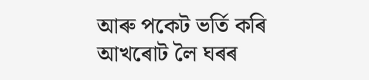আৰু পকেট ভৰ্তি কৰি আখৰোট লৈ ঘৰৰ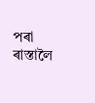পৰা ৰাস্তালৈ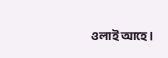ওলাই আহে।